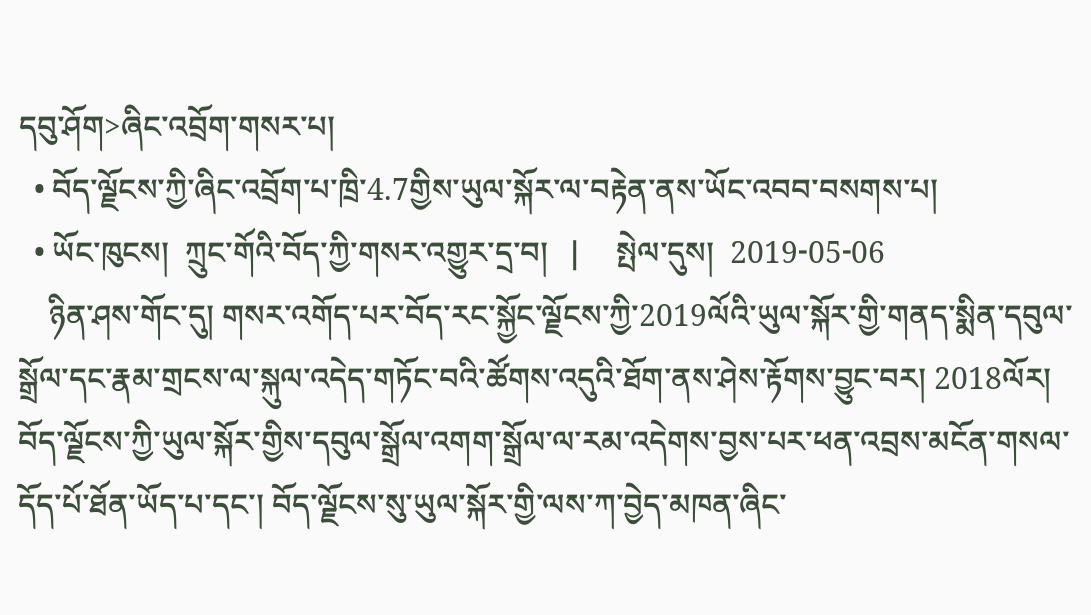དབུ་ཤོག>ཞིང་འབྲོག་གསར་པ།
  • བོད་ལྗོངས་ཀྱི་ཞིང་འབྲོག་པ་ཁྲི་4.7གྱིས་ཡུལ་སྐོར་ལ་བརྟེན་ནས་ཡོང་འབབ་བསགས་པ།
  • ཡོང་ཁུངས།  ཀྲུང་གོའི་བོད་ཀྱི་གསར་འགྱུར་དྲ་བ།   |     སྤེལ་དུས།  2019-05-06
    ཉིན་ཤས་གོང་དུ། གསར་འགོད་པར་བོད་རང་སྐྱོང་ལྗོངས་ཀྱི་2019ལོའི་ཡུལ་སྐོར་གྱི་གནད་སྨིན་དབུལ་སྒྲོལ་དང་རྣམ་གྲངས་ལ་སྐུལ་འདེད་གཏོང་བའི་ཚོགས་འདུའི་ཐོག་ནས་ཤེས་རྟོགས་བྱུང་བར། 2018ལོར། བོད་ལྗོངས་ཀྱི་ཡུལ་སྐོར་གྱིས་དབུལ་སྒྲོལ་འགག་སྒྲོལ་ལ་རམ་འདེགས་བྱས་པར་ཕན་འབྲས་མངོན་གསལ་དོད་པོ་ཐོན་ཡོད་པ་དང་། བོད་ལྗོངས་སུ་ཡུལ་སྐོར་གྱི་ལས་ཀ་བྱེད་མཁན་ཞིང་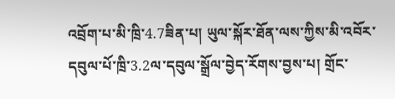འབྲོག་པ་མི་ཁྲི་4.7ཟིན་པ། ཡུལ་སྐོར་ཐོན་ལས་ཀྱིས་མི་འབོར་དབུལ་པོ་ཁྲི་3.2ལ་དབུལ་སྒྲོལ་བྱེད་རོགས་བྱས་པ། གྲོང་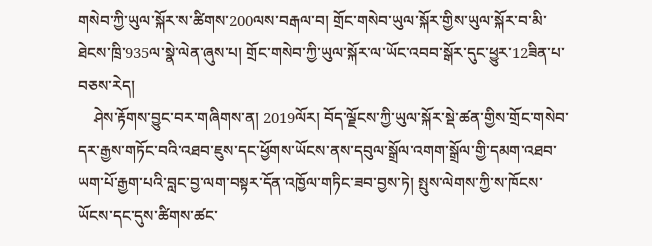གསེབ་ཀྱི་ཡུལ་སྐོར་ས་ཚིགས་200ལས་བརྒལ་བ། གྲོང་གསེབ་ཡུལ་སྐོར་གྱིས་ཡུལ་སྐོར་བ་མི་ཐེངས་ཁྲི་935ལ་སྣེ་ལེན་ཞུས་པ། གྲོང་གསེབ་ཀྱི་ཡུལ་སྐོར་ལ་ཡོང་འབབ་སྒོར་དུང་ཕྱུར་12ཟིན་པ་བཅས་རེད།
    ཤེས་རྟོགས་བྱུང་བར་གཞིགས་ན། 2019ལོར། བོད་ལྗོངས་ཀྱི་ཡུལ་སྐོར་སྡེ་ཚན་གྱིས་གྲོང་གསེབ་དར་རྒྱས་གཏོང་བའི་འཐབ་ཇུས་དང་ཕྱོགས་ཡོངས་ནས་དབུལ་སྒྲོལ་འགག་སྒྲོལ་གྱི་དམག་འཐབ་ཡག་པོ་རྒྱག་པའི་བླང་བྱ་ལག་བསྟར་དོན་འཁྱོལ་གཏིང་ཟབ་བྱས་ཏེ། སྤུས་ལེགས་ཀྱི་ས་ཁོངས་ཡོངས་དང་དུས་ཚིགས་ཚང་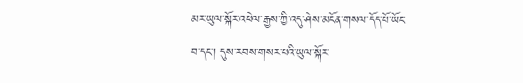མར་ཡུལ་སྐོར་འཕེལ་རྒྱས་ཀྱི་འདུ་ཤེས་མངོན་གསལ་དོད་པོ་ཡོང་བ་དང་། དུས་རབས་གསར་པའི་ཡུལ་སྐོར་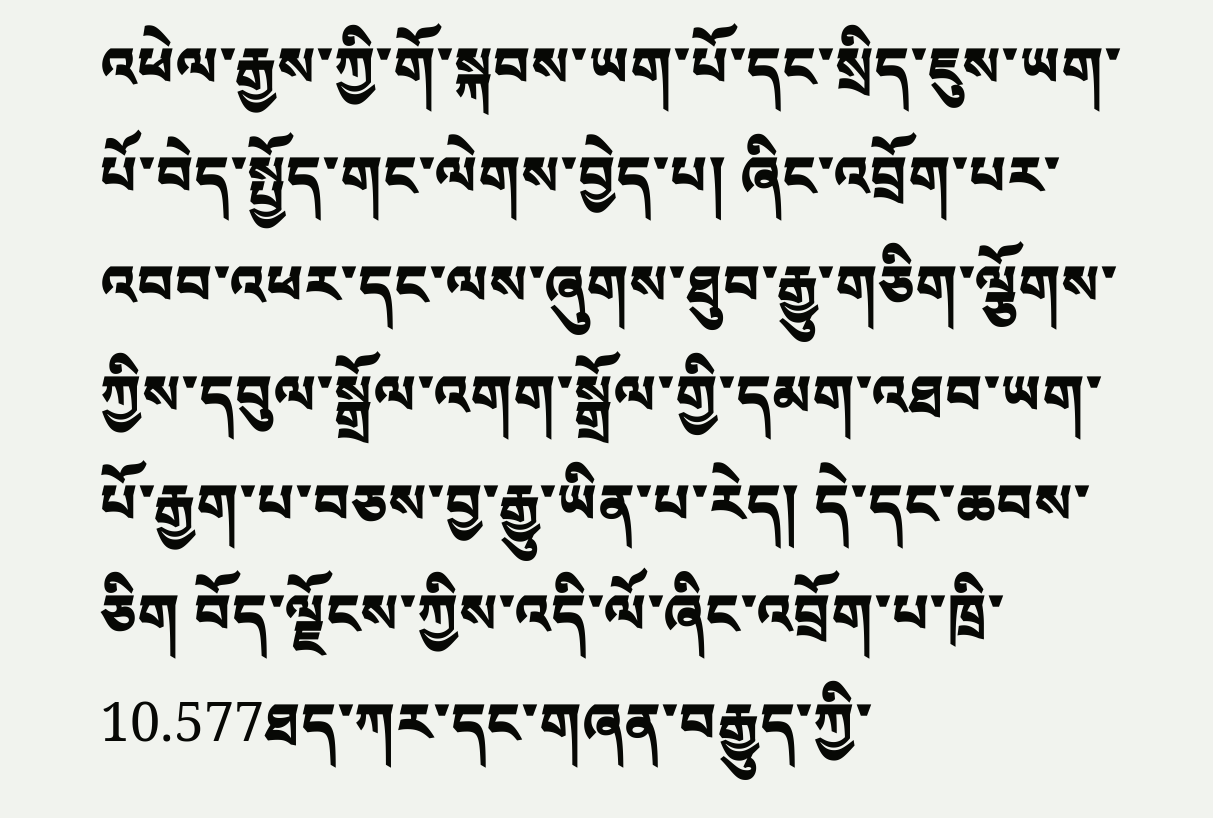འཕེལ་རྒྱས་ཀྱི་གོ་སྐབས་ཡག་པོ་དང་སྲིད་ཇུས་ཡག་པོ་བེད་སྤྱོད་གང་ལེགས་བྱེད་པ། ཞིང་འབྲོག་པར་འབབ་འཕར་དང་ལས་ཞུགས་ཐུབ་རྒྱུ་གཅིག་ལྕོགས་ཀྱིས་དབུལ་སྒྲོལ་འགག་སྒྲོལ་གྱི་དམག་འཐབ་ཡག་པོ་རྒྱག་པ་བཅས་བྱ་རྒྱུ་ཡིན་པ་རེད། དེ་དང་ཆབས་ཅིག བོད་ལྗོངས་ཀྱིས་འདི་ལོ་ཞིང་འབྲོག་པ་ཁྲི་10.577ཐད་ཀར་དང་གཞན་བརྒྱུད་ཀྱི་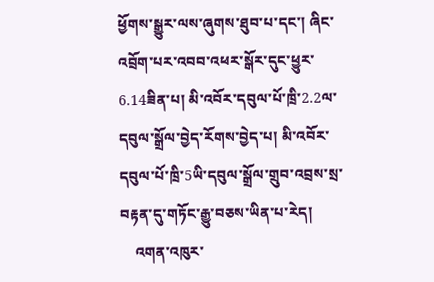ཕྱོགས་སྒྱུར་ལས་ཞུགས་ཐུབ་པ་དང་། ཞིང་འབྲོག་པར་འབབ་འཕར་སྒོར་དུང་ཕྱུར་6.14ཟིན་པ། མི་འབོར་དབུལ་པོ་ཁྲི་2.2ལ་དབུལ་སྒྲོལ་བྱེད་རོགས་བྱེད་པ། མི་འབོར་དབུལ་པོ་ཁྲི་5ཡི་དབུལ་སྒྲོལ་གྲུབ་འབྲས་སྲ་བརྟན་དུ་གཏོང་རྒྱུ་བཅས་ཡིན་པ་རེད།
    འགན་འཁུར་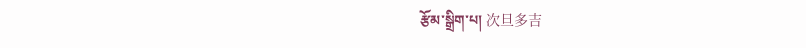རྩོམ་སྒྲིག་པ། 次旦多吉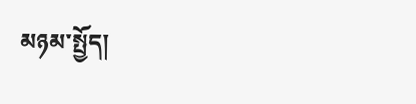མཉམ་སྤྱོད།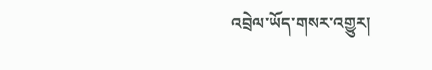འབྲེལ་ཡོད་གསར་འགྱུར།